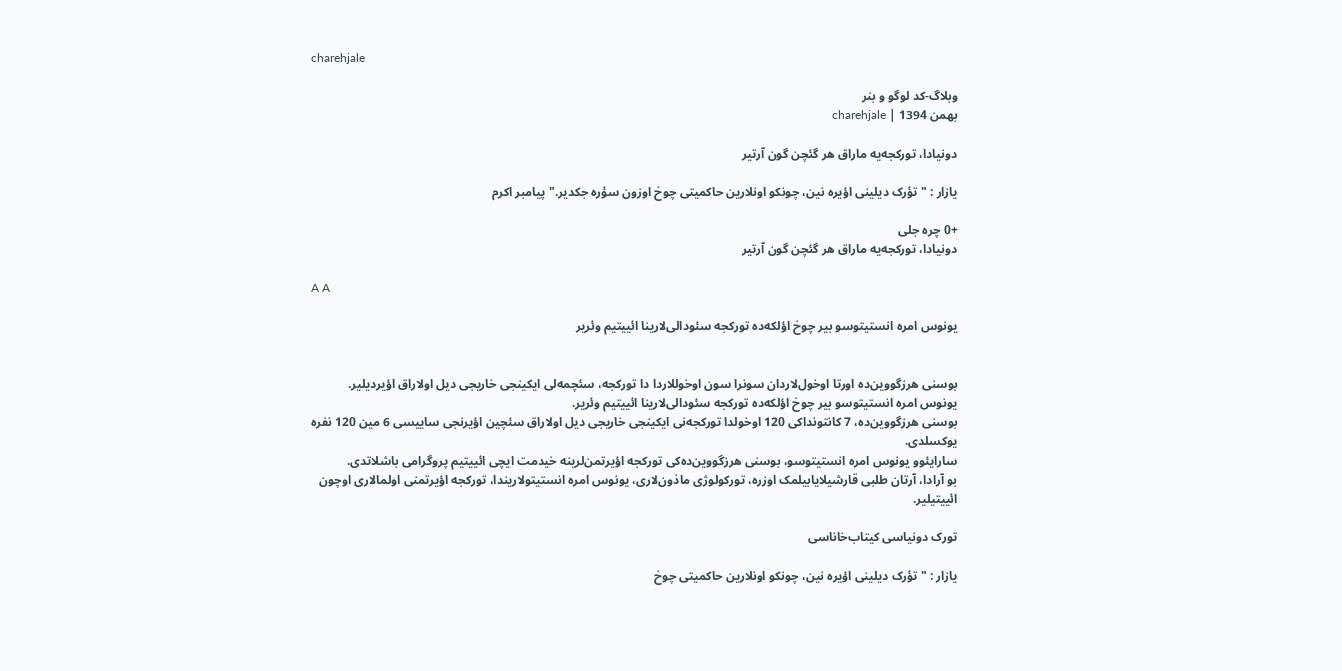charehjale

وبلاگ-کد لوگو و بنر
بهمن 1394 | charehjale

دونیادا، تورکجه‌یه ماراق هر گئچن گون آرتیر

یازار : " تؤرک دیلینی اؤیره نین، چونکو اونلارین حاکمیتی چوخ اوزون سؤره جکدیر." پیامبر اکرم

+0 چره جلی
دونیادا، تورکجه‌یه ماراق هر گئچن گون آرتیر

A A

یونوس امره انستیتوسو بیر چوخ اؤلکه‌ده تورکجه سئودا‌لی‌لارینا ائییتیم وئریر


بوسنی هرزگووین‌ده اورتا اوخول‌لاردان سونرا سون اوخوللاردا دا تورکجه، سئچمه‌لی ایکینجی خاریجی دیل اولا‌راق اؤیردیلیر.
یونوس امره انستیتوسو بیر چوخ اؤلکه‌ده تورکجه سئودا‌لی‌لارینا ائییتیم وئریر.
بوسنی هرزگووین‌ده، 7 کانتونداکی 120 اوخولدا تورکجه‌نی ایکینجی خاریجی دیل اولا‌راق سئچین اؤیرنجی ساییسی 6 مین 120 نفره یوکسلدی.
سارایئوو یونوس امره انستیتوسو، بوسنی هرزگووین‌ده‌کی تورکجه اؤیرتمن‌لرینه خیدمت ایچی ائییتیم پروگرامی باشلاتدی.
بو آرادا، آرتان طلبی قارشیلایابیلمک اوزره، تورکولوژی ماذون‌لاری، یونوس امره انستیتو‌لاریندا، تورکجه اؤیرتمنی اولمالاری اوچون ائییتیلیر.

تورک دونیاسی کیتاب‌خاناسی

یازار : " تؤرک دیلینی اؤیره نین، چونکو اونلارین حاکمیتی چوخ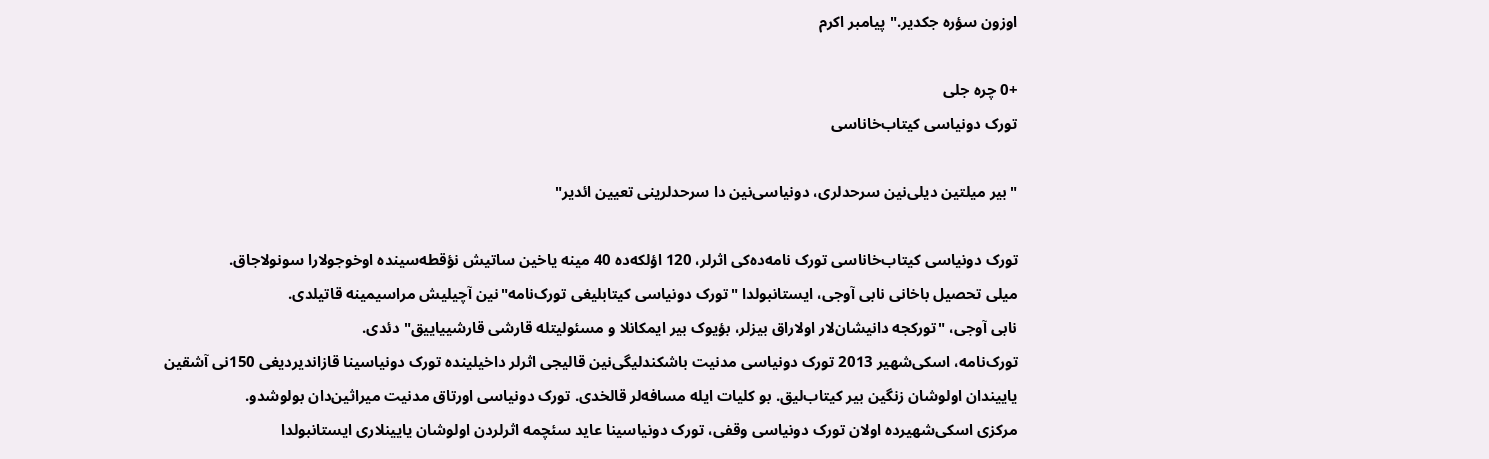اوزون سؤره جکدیر." پیامبر اکرم

+0 چره جلی
تورک دونیاسی کیتاب‌خاناسی

"بیر میلتین دیلی‌نین سرحدلری، دونیاسی‌نین دا سرحدلرینی تعیین ائدیر"

تورک دونیاسی کیتاب‌خاناسی تورک نامه‌ده‌کی اثرلر، 120 اؤلکه‌ده 40 مینه یاخین ساتیش نؤقطه‌سینده اوخوجولارا سونولاجاق.
میلی تحصیل باخانی نابی آوجی، ایستانبولدا "تورک دونیاسی کیتابلیغی تورک‌نامه"نین آچیلیش مراسیمینه قاتیلدی.
نابی آوجی، "تورکجه دانیشان‌لار اولا‌راق بیزلر، بؤیوک بیر ایمکانلا و مسئولیتله قارشی قارشییاییق" دئدی.
تورک‌نامه، اسکی‌شهیر 2013 تورک دونیاسی مدنیت باشکندلیگی‌نین قالیجی اثرلر داخیلینده تورک دونیاسینا قازاندیردیغی 150نی آشقین یاییندان اولوشان زنگین بیر کیتاب‌لیق. بو کلیات ایله مسافه‌لر قالخدی. تورک دونیاسی اورتاق مدنیت میراثین‌دان بولوشدو.
مرکزی اسکی‌شهیرده اولان تورک دونیاسی وقفی، تورک دونیاسینا عاید سئچمه اثرلردن اولوشان یایینلاری ایستانبولدا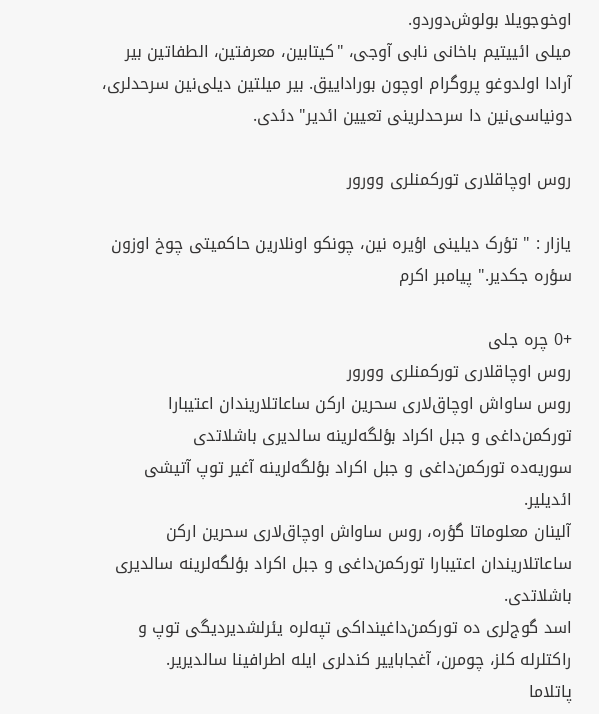اوخوجویلا بولوش‌دوردو.
میلی ائییتیم باخانی نابی آوجی، "کیتابین، معرفتین، الطفاتین بیر آرادا اولدوغو پروگرام اوچون بوراداییق. بیر میلتین دیلی‌نین سرحدلری، دونیاسی‌نین دا سرحدلرینی تعیین ائدیر" دئدی.

روس اوچاقلاری تورکمنلری وورور

یازار : " تؤرک دیلینی اؤیره نین، چونکو اونلارین حاکمیتی چوخ اوزون سؤره جکدیر." پیامبر اکرم

+0 چره جلی
روس اوچاقلاری تورکمنلری وورور
روس ساواش اوچاق‌لاری سحرین ارکن ساعاتلاریندان‌ اعتیبارا تورکمن‌داغی و جبل اکراد بؤلگه‌لرینه سالدیری باشلاتدی
سوریه‌ده تورکمن‌داغی و جبل اکراد بؤلگه‌لرینه آغیر توپ آتیشی ائدیلیر.
آلینان معلوماتا گؤره، روس ساواش اوچاق‌لاری سحرین ارکن ساعاتلاریندان‌ اعتیبارا تورکمن‌داغی و جبل اکراد بؤلگه‌لرینه سالدیری باشلاتدی.
اسد گوج‌لری ده تورکمن‌داغینداکی تپه‌لره یئرلشدیردیگی توپ و راکتلرله کلز، چومرن، آغجاباییر کندلری ایله اطرافینا سالدیریر.
پاتلاما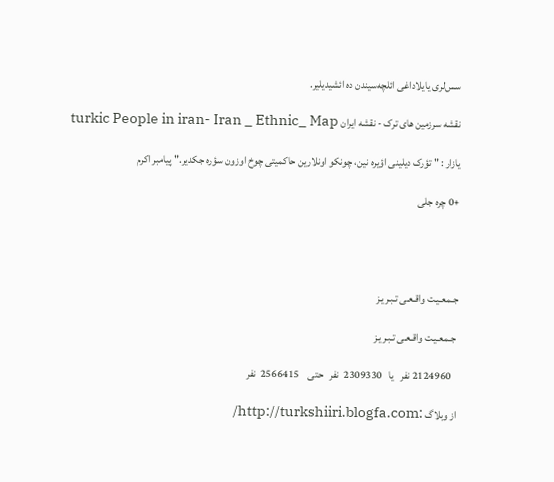سس‌لری یایلاداغی ائلچه‌سیندن ده ائشیدیلیر.

نقشه سرزمین های ترک - نقشه ایران turkic People in iran- Iran _ Ethnic_ Map

یازار : " تؤرک دیلینی اؤیره نین، چونکو اونلارین حاکمیتی چوخ اوزون سؤره جکدیر." پیامبر اکرم

+0 چره جلی




جـمعـیـت واقـعـی تـبـریـز

 جـمعـیـت واقـعـی تـبـریـز

   2124960 نفر   یا   2309330  نفر   حتی    2566415  نفر

از وبلاگ :http://turkshiiri.blogfa.com/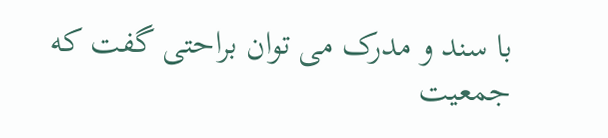با سند و مدرک می توان براحتی گفت که جمعیت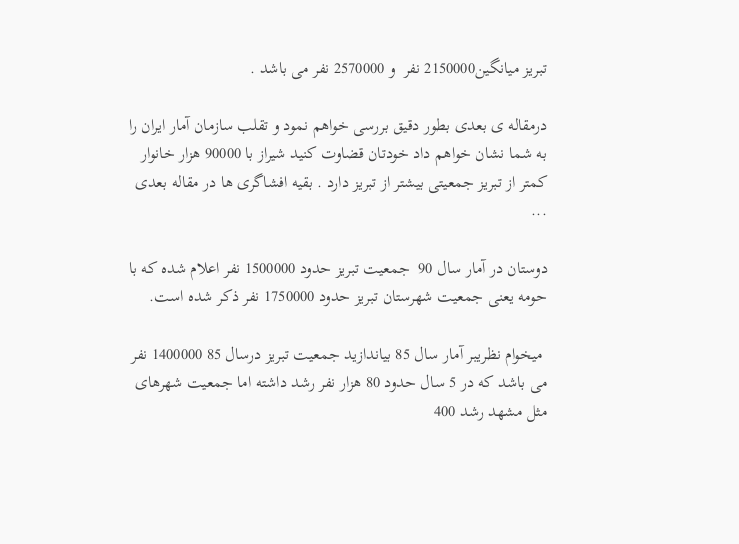تبریز میانگین2150000 نفر  و 2570000 نفر می باشد .

درمقاله ی بعدی بطور دقیق بررسی خواهم نمود و تقلب سازمان آمار ایران را به شما نشان خواهم داد خودتان قضاوت کنید شیراز با 90000 هزار خانوار کمتر از تبریز جمعیتی بیشتر از تبریز دارد . بقیه افشاگری ها در مقاله بعدی ...

دوستان در آمار سال 90  جمعیت تبریز حدود 1500000 نفر اعلام شده که با حومه یعنی جمعیت شهرستان تبریز حدود 1750000 نفر ذکر شده است.

 میخوام نظریبر آمار سال 85 بیاندازید جمعیت تبریز درسال 85 1400000 نفر می باشد که در 5 سال حدود 80 هزار نفر رشد داشته اما جمعیت شهرهای مثل مشهد رشد 400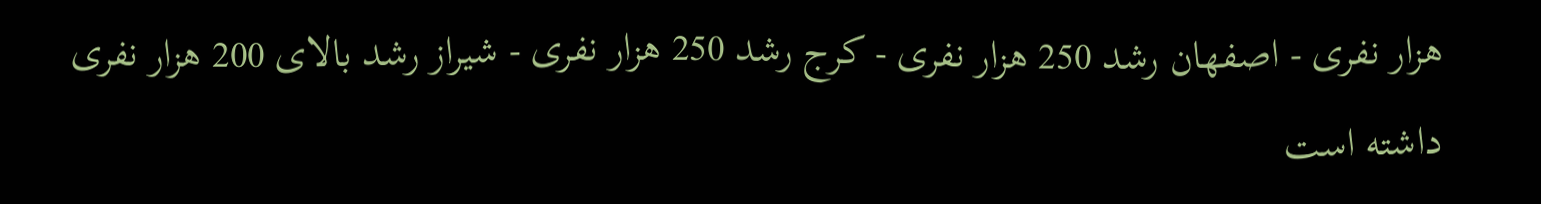هزار نفری - اصفهان رشد 250 هزار نفری - کرج رشد 250 هزار نفری - شیراز رشد بالای 200 هزار نفری داشته است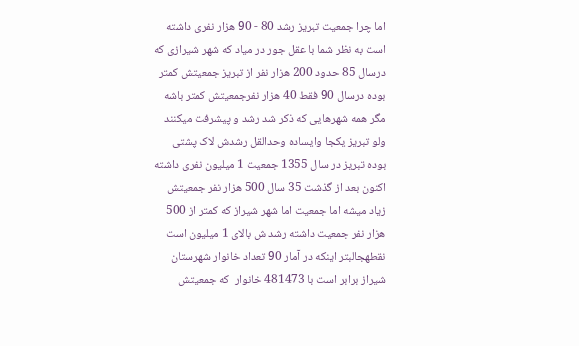اما چرا جمعیت تبریز رشد 80 - 90 هزار نفری داشته است به نظر شما با عقل جور در میاد که شهر شیرازی که درسال 85 حدود 200 هزار نفر از تبریز جمعیتش کمتر بوده درسال 90 فقط 40 هزار نفرجمعیتش کمتر باشه مگر همه شهرهایی که ذکر شد رشد و پیشرفت میکنند ولو تبریز یکجا وایساده وحدالقل رشدش لاک پشتی بوده تبریز در سال 1355 جمعیت 1 میلیون نفری داشته اکنون بعد از گذشت 35 سال 500 هزار نفر جمعیتش زیاد میشه اما جمعیت اما شهر شیراز که کمتر از 500 هزار نفر جمعیت داشته رشد ش بالای 1 میلیون است  نقطهجالبتر اینکه در آمار 90 تعداد خانوار شهرستان شیراز برابر است با 481473 خانوار  که جمعیتش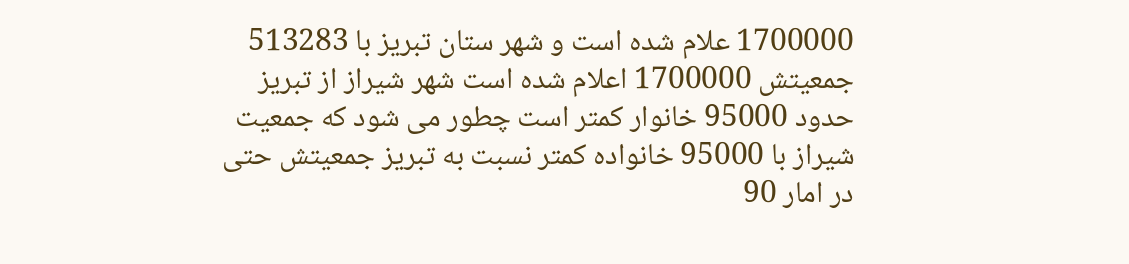1700000 علام شده است و شهر ستان تبریز با 513283 جمعیتش 1700000 اعلام شده است شهر شیراز از تبریز حدود 95000 خانوار کمتر است چطور می شود که جمعیت شیراز با 95000 خانواده کمتر نسبت به تبریز جمعیتش حتی در امار 90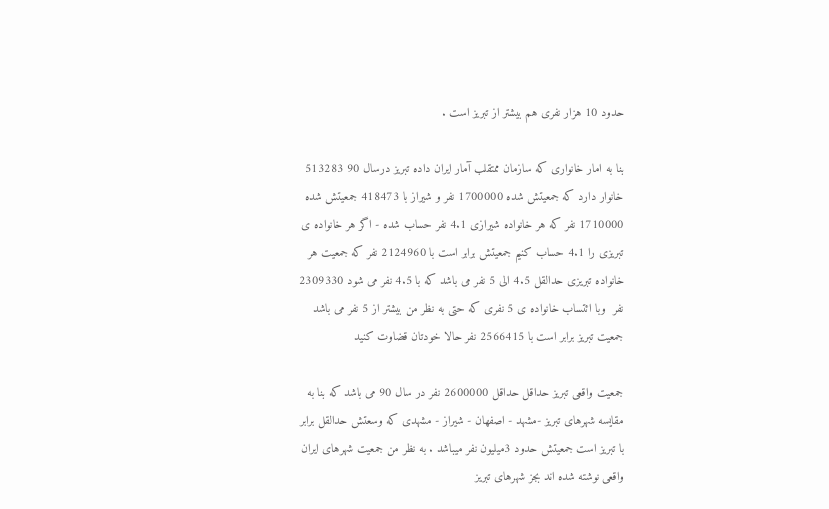حدود 10 هزار نفری هم بیشتر از تبریز است .

بنا به امار خانواری که سازمان ممتقلب آمار ایران داده تبریز درسال 90 513283  خانوار دارد که جمعیتش شده 1700000 نفر و شیراز با 418473 جمعیتش شده 1710000 نفر که هر خانواده شیرازی 4.1 نفر حساب شده - اگر هر خانواده ی تبریزی را 4.1 حساب کنیم جمعیتش برابر است با 2124960 نفر که جمعیت هر خانواده تبریزی حدالقل 4.5 الی 5 نفر می باشد که با 4.5 نفر می شود 2309330 نفر  وبا ائتساب خانواده ی 5 نفری که حتی به نظر من بیشتر از 5 نفر می باشد جمعیت تبریز برابر است با 2566415 نفر حالا خودتان قضاوت کنید

جمعیت واقعی تبریز حداقل حداقل 2600000 نفر در سال 90 می باشد که بنا به مقایسه شهرهای تبریز -مشهد - اصفهان - شیراز - مشهدی که وسعتش حدالقل برابر  با تبریز است جمعیتش حدود 3میلیون نفر میباشد . به نظر من جمعیت شهرهای ایران واقعی نوشته شده اند بجز شهرهای تبریز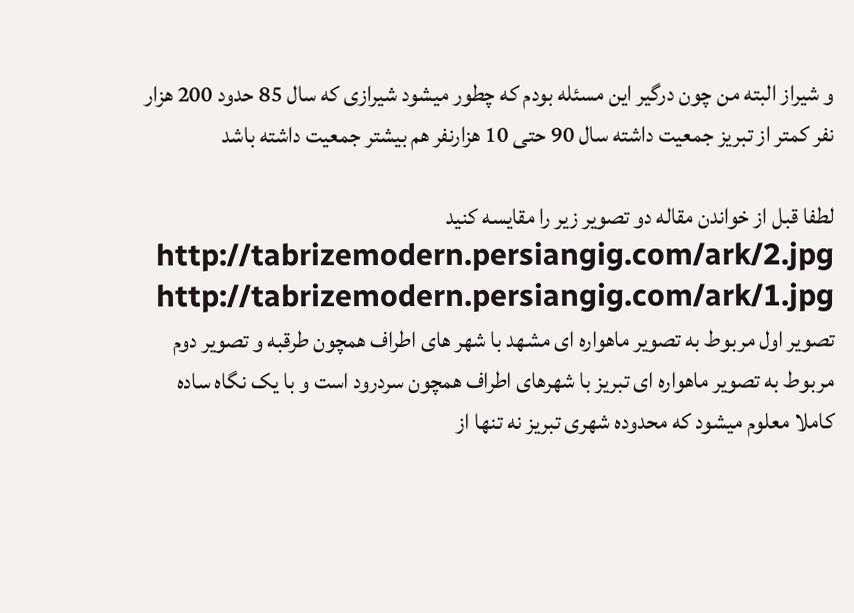و شیراز البته من چون درگیر این مسئله بودم که چطور میشود شیرازی که سال 85 حدود 200 هزار نفر کمتر از تبریز جمعیت داشته سال 90 حتی 10 هزارنفر هم بیشتر جمعیت داشته باشد

لطفا قبل از خواندن مقاله دو تصویر زیر را مقایسه کنید http://tabrizemodern.persiangig.com/ark/2.jpg http://tabrizemodern.persiangig.com/ark/1.jpg تصویر اول مربوط به تصویر ماهواره ای مشهد با شهر های اطراف همچون طرقبه و تصویر دوم مربوط به تصویر ماهواره ای تبریز با شهرهای اطراف همچون سردرود است و با یک نگاه ساده کاملا معلوم میشود که محدوده شهری تبریز نه تنها از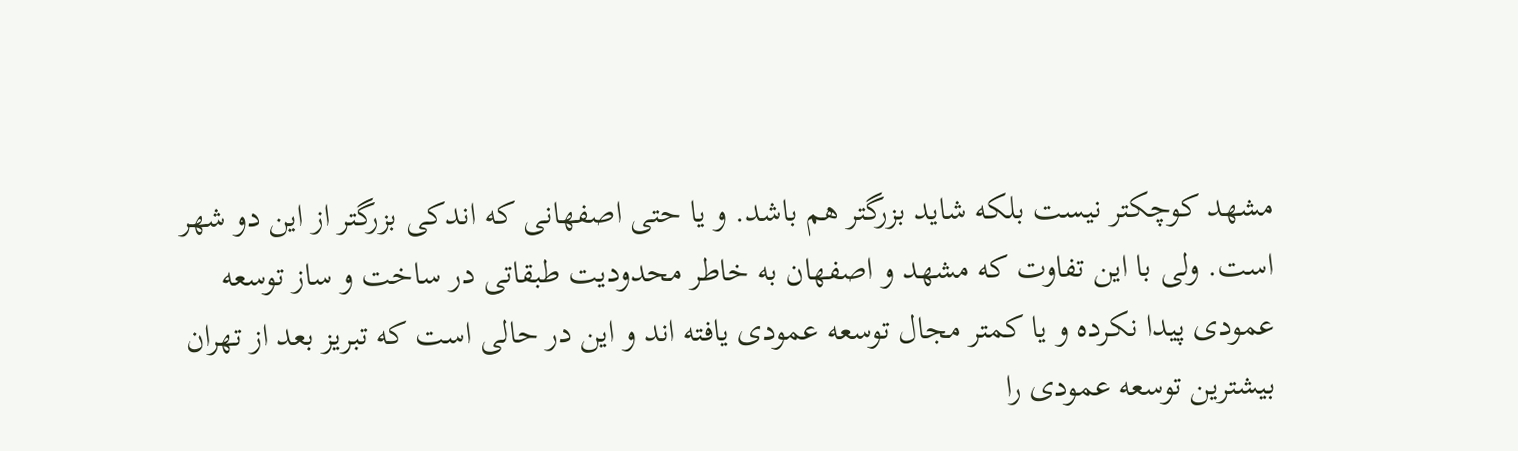مشهد کوچکتر نیست بلکه شاید بزرگتر هم باشد. و یا حتی اصفهانی که اندکی بزرگتر از این دو شهر است. ولی با این تفاوت که مشهد و اصفهان به خاطر محدودیت طبقاتی در ساخت و ساز توسعه عمودی پیدا نکرده و یا کمتر مجال توسعه عمودی یافته اند و این در حالی است که تبریز بعد از تهران بیشترین توسعه عمودی را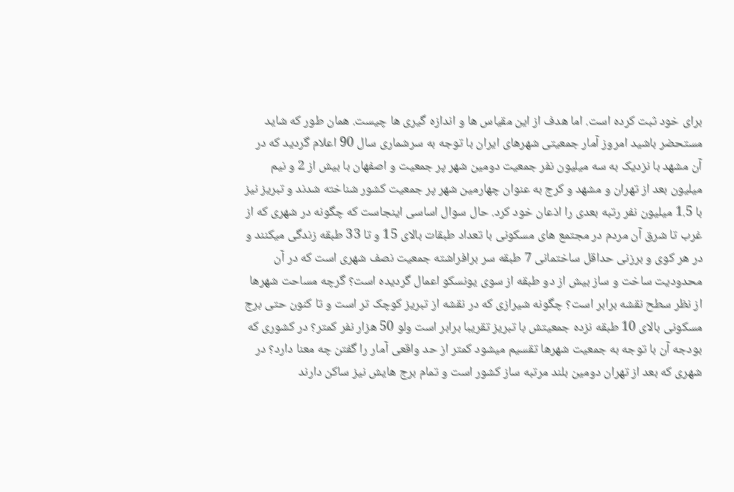برای خود ثبت کرده است. اما هدف از این مقیاس ها و اندازه گیری ها چیست. همان طور که شاید مستحضر باشید امروز آمار جمعیتی شهرهای ایران با توجه به سرشماری سال 90 اعلام گردید که در آن مشهد با نزدیک به سه میلیون نفر جمعیت دومین شهر پر جمعیت و اصفهان با بیش از 2 و نیم میلیون بعد از تهران و مشهد و کرج به عنوان چهارمین شهر پر جمعیت کشور شناخته شدند و تبریز نیز با 1.5 میلیون نفر رتبه بعدی را اذعان خود کرد. حال سوال اساسی اینجاست که چگونه در شهری که از غرب تا شرق آن مردم در مجتمع های مسکونی با تعداد طبقات بالای 15 و تا 33 طبقه زندگی میکنند و در هر کوی و برزنی حداقل ساختمانی 7 طبقه سر برافراشته جمعیت نصف شهری است که در آن محدودیت ساخت و ساز بیش از دو طبقه از سوی یونسکو اعمال گردیده است؟ گرچه مساحت شهرها از نظر سطح نقشه برابر است؟ چگونه شیرازی که در نقشه از تبریز کوچک تر است و تا کنون حتی برج مسکونی بالای 10 طبقه نزده جمعیتش با تبریز تقریبا برابر است ولو 50 هزار نفر کمتر؟ در کشوری که بودجه آن با توجه به جمعیت شهرها تقسیم میشود کمتر از حد واقعی آمار را گفتن چه معنا دارد؟ در شهری که بعد از تهران دومین بلند مرتبه ساز کشور است و تمام برج هایش نیز ساکن دارند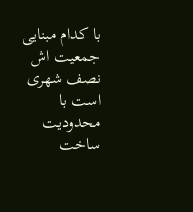با کدام مبنایی جمعیت اش نصف شهری است با محدودیت ساخت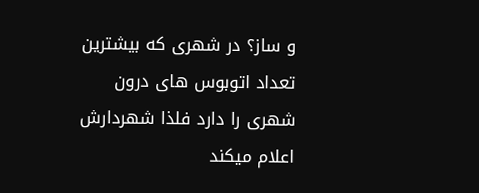و ساز؟ در شهری که بیشترین تعداد اتوبوس های درون شهری را دارد فلذا شهردارش اعلام میکند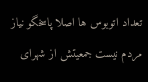تعداد اتوبوس ها اصلا پاسخگو نیاز مردم نیست جمعیتش از شهرای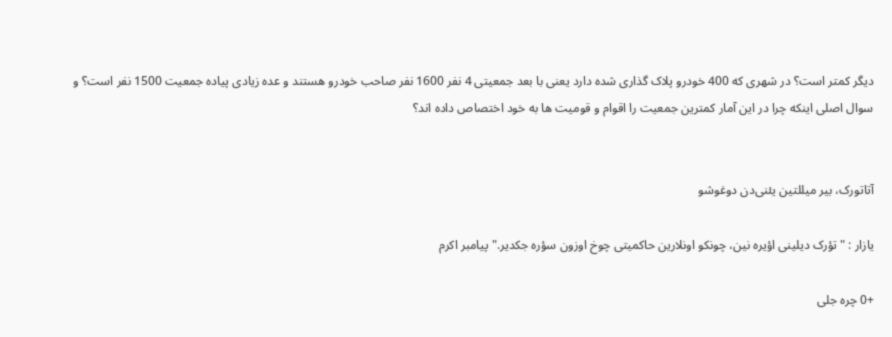دیگر کمتر است؟ در شهری که 400 خودرو پلاک گذاری شده دارد یعنی با بعد جمعیتی 4 نفر 1600 نفر صاحب خودرو هستند و عده زیادی پیاده جمعیت 1500 نفر است؟ و سوال اصلی اینکه چرا در این آمار کمترین جمعیت را اقوام و قومیت ها به خود اختصاص داده اند؟


آتاتورک، بیر میللتین یئنی‌دن دوغوشو

یازار : " تؤرک دیلینی اؤیره نین، چونکو اونلارین حاکمیتی چوخ اوزون سؤره جکدیر." پیامبر اکرم

+0 چره جلی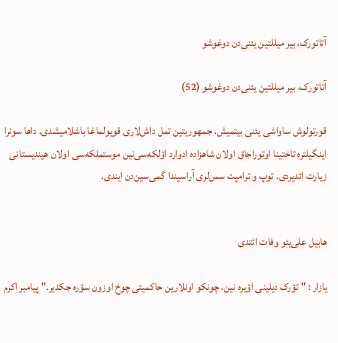آتاتورک، بیر میللتین یئنی‌دن دوغوشو

آتاتورک، بیر میللتین یئنی‌دن دوغوشو (52)

قورتولوش ساواشی یئنی بیتمیش. جمهوریتین تمل داش‌لاری قویولماغا باشلامیشدی. داها سونرا اینگیلتره تاختینا اوتورا‌جاق اولان شاهزاده ادوارد اؤلکه‌سی‌نین موستملکه‌سی اولان هیندیستانی زیارت ائدیردی. توپ و ترامپت سس‌لری آراسیندا گمی‌سین‌دن ایندی.


هابیل علی‌یئو وفات ائتدی

یازار : " تؤرک دیلینی اؤیره نین، چونکو اونلارین حاکمیتی چوخ اوزون سؤره جکدیر." پیامبر اکرم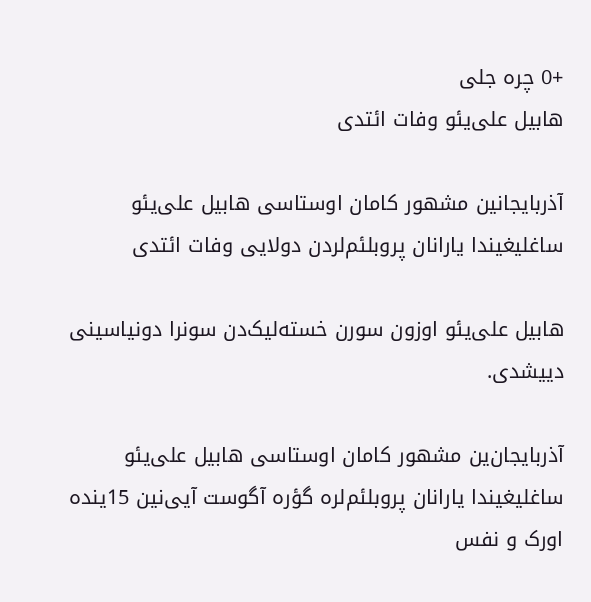+0 چره جلی
هابیل علی‌یئو وفات ائتدی

آذربایجانین مشهور کامان اوستاسی هابیل علی‌یئو ساغلیغیندا یارانان پروبلئم‌لردن دولایی وفات ائتدی

هابیل علی‌یئو اوزون سورن خسته‌لیک‌دن سونرا دونیاسینی دییشدی.

آذربایجان‌ین مشهور کامان اوستاسی هابیل علی‌یئو ساغلیغیندا یارانان پروبلئم‌لره گؤره آگوست آیی‌نین 15ینده اورک و نفس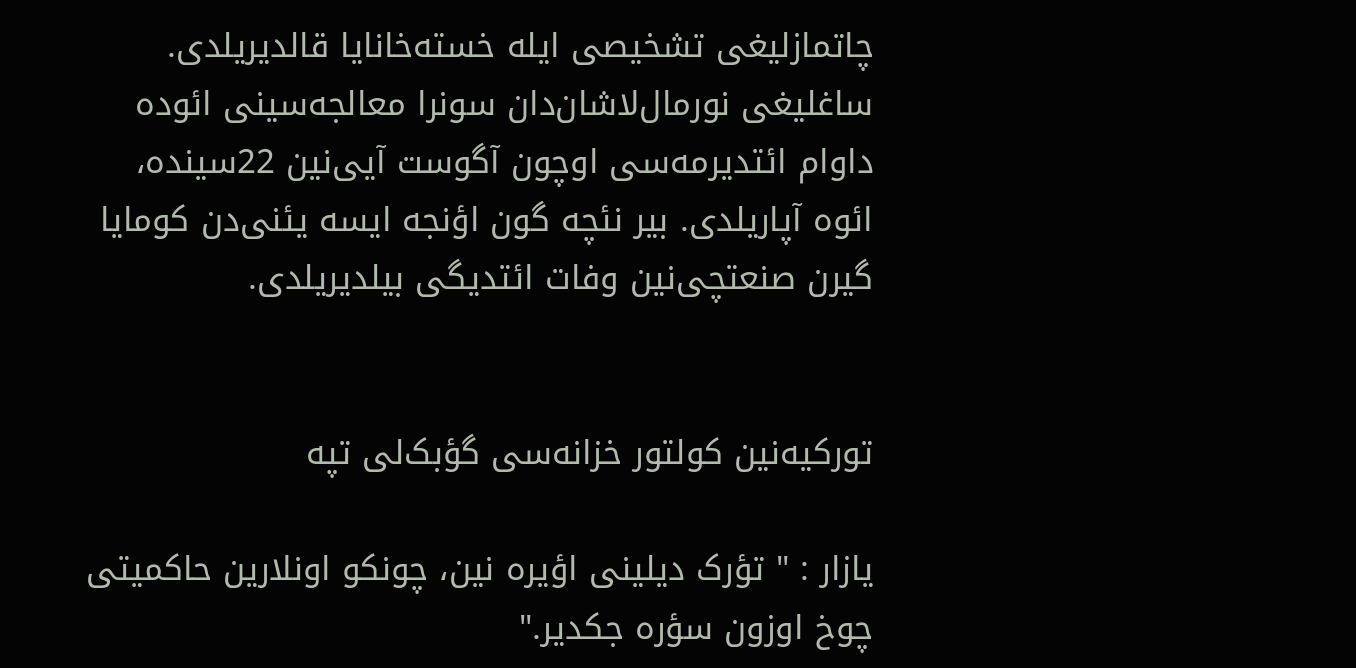چاتمازلیغی تشخیصی ایله خسته‌خانایا قالدیریلدی. ساغلیغی نورمال‌لاشان‌دان سونرا معالجه‌سینی ائوده داوام ائتدیرمه‌سی اوچون آگوست آیی‌نین 22سینده، ائوه آپاریلدی. بیر نئچه گون اؤنجه ایسه یئنی‌دن کومایا گیرن صنعتچی‌نین وفات ائتدیگی بیلدیریلدی.


تورکیه‌نین کولتور خزانه‌سی گؤبک‌لی‌ تپه

یازار : " تؤرک دیلینی اؤیره نین، چونکو اونلارین حاکمیتی چوخ اوزون سؤره جکدیر."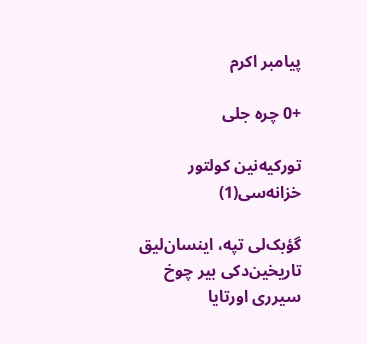پیامبر اکرم

+0 چره جلی

تورکیه‌نین کولتور خزانه‌سی(1)

گؤبک‌لی‌ تپه، اینسان‌لیق تاریخین‌دکی بیر چوخ سیرری اورتایا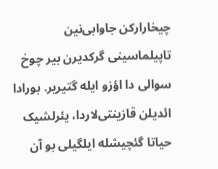چیخارارکن جاوابی‌نین تاپیلماسینی گرکدیرن بیر چوخ سوا‌لی دا اؤزو ایله گتیریر. بورادا ائدیلن قازینتی‌لاردا، یئرلشیک حیاتا گئچیشله ایلگیلی بو آن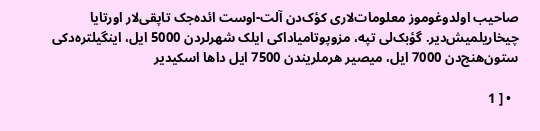صاحیب اولدوغوموز معلومات‌لاری کؤک‌دن آلت-اوست ائده‌جک تاپقی‌لار اورتایا چیخاریلمیش‌دیر. گؤبک‌لی‌ تپه، مزوپوتامیاداکی ایلک شهرلردن 5000 ایل، اینگیلتره‌دکی ستون‌هنج‌دن 7000 ایل، میصیر هرملریندن 7500 ایل داها اسکیدیر

  • [ 1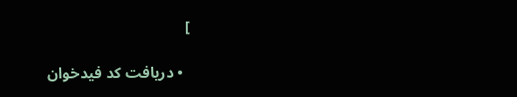]

  • دریافت کد فیدخوان